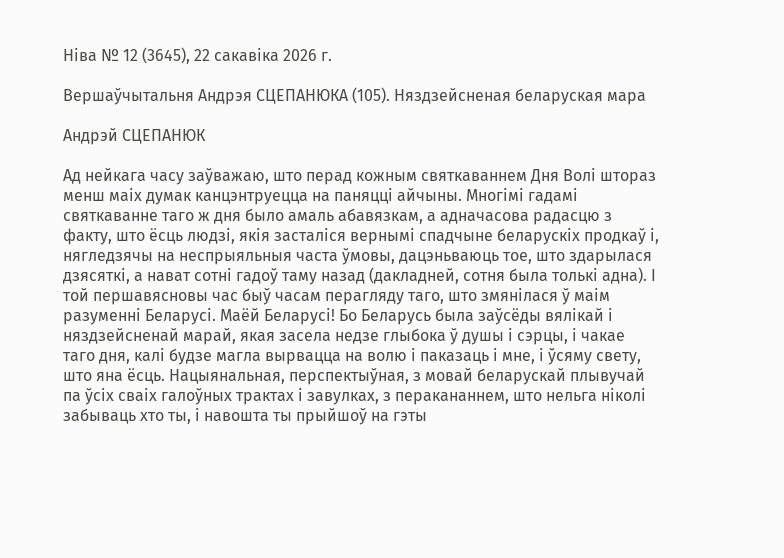Ніва № 12 (3645), 22 сакавіка 2026 г.

Вершаўчытальня Андрэя СЦЕПАНЮКА (105). Няздзейсненая беларуская мара

Андрэй СЦЕПАНЮК

Ад нейкага часу заўважаю, што перад кожным святкаваннем Дня Волі штораз менш маіх думак канцэнтруецца на паняцці айчыны. Многімі гадамі святкаванне таго ж дня было амаль абавязкам, а адначасова радасцю з факту, што ёсць людзі, якія засталіся вернымі спадчыне беларускіх продкаў і, нягледзячы на неспрыяльныя часта ўмовы, дацэньваюць тое, што здарылася дзясяткі, а нават сотні гадоў таму назад (дакладней, сотня была толькі адна). І той першавясновы час быў часам перагляду таго, што змянілася ў маім разуменні Беларусі. Маёй Беларусі! Бо Беларусь была заўсёды вялікай і няздзейсненай марай, якая засела недзе глыбока ў душы і сэрцы, і чакае таго дня, калі будзе магла вырвацца на волю і паказаць і мне, і ўсяму свету, што яна ёсць. Нацыянальная, перспектыўная, з мовай беларускай плывучай па ўсіх сваіх галоўных трактах і завулках, з перакананнем, што нельга ніколі забываць хто ты, і навошта ты прыйшоў на гэты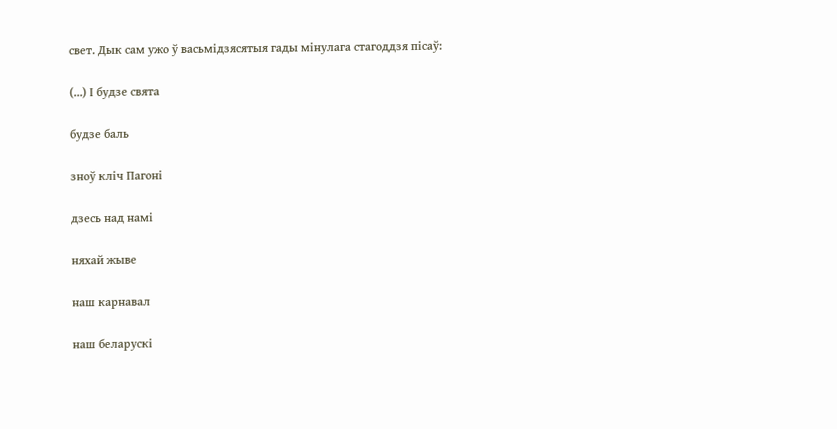свет. Дык сам ужо ў васьмідзясятыя гады мінулага стагоддзя пісаў:

(...) І будзе свята

будзе баль

зноў кліч Пагоні

дзесь над намі

няхай жыве

наш карнавал

наш беларускі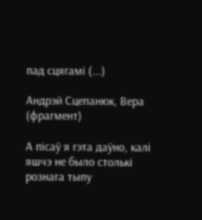пад сцягамі (...)

Андрэй Сцепанюк, Вера (фрагмент)

А пісаў я гэта даўно, калі яшчэ не было столькі рознага тыпу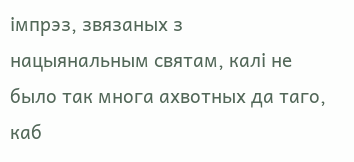імпрэз, звязаных з нацыянальным святам, калі не было так многа ахвотных да таго, каб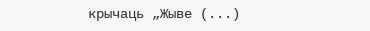крычаць „Жыве (...)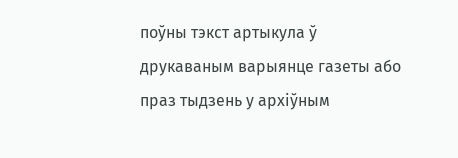поўны тэкст артыкула ў друкаваным варыянце газеты або праз тыдзень у архіўным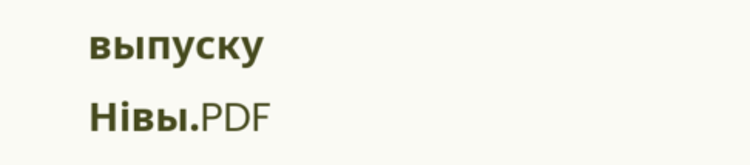выпуску Нівы.PDF